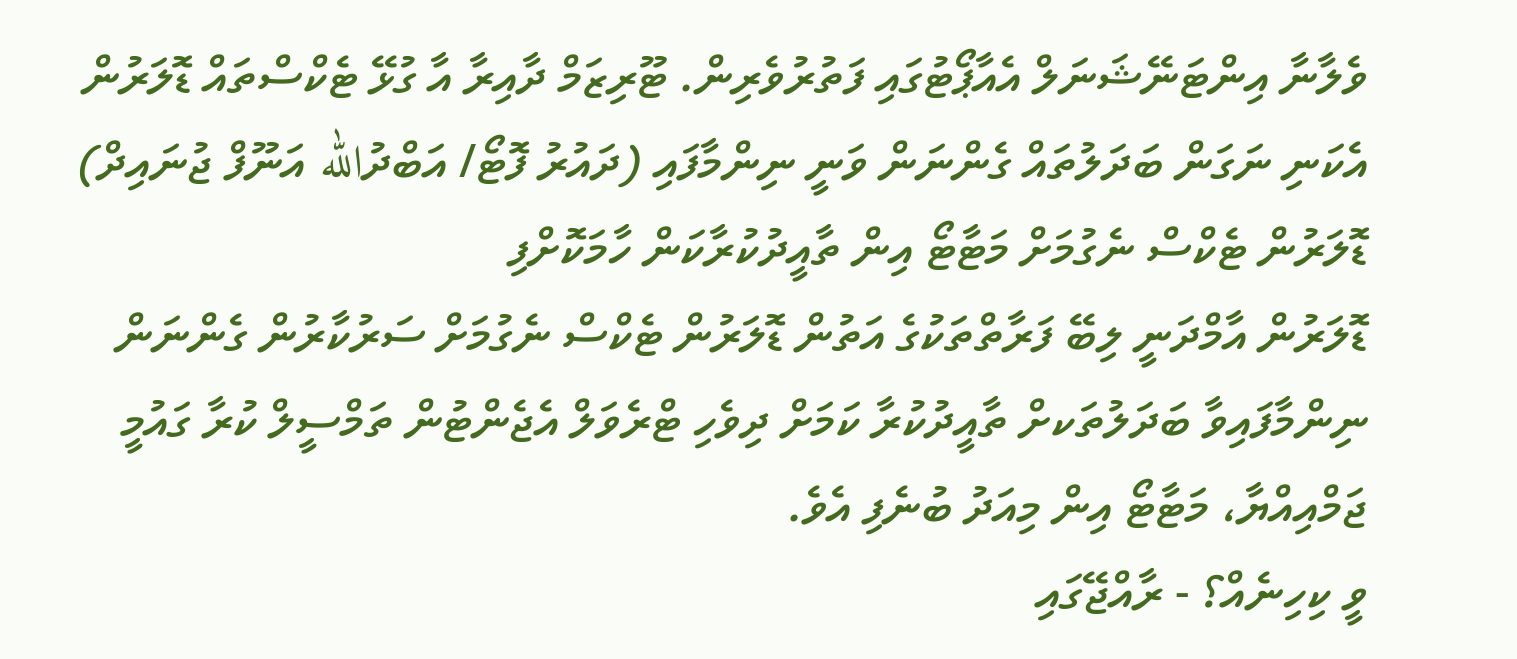ވެލާނާ އިންޓަނޭޝަނަލް އެއާޕޯޓުގައި ފަތުރުވެރިން. ޓޫރިޒަމް ދާއިރާ އާ ގުޅޭ ޓެކްސްތައް ޑޮލަރުން އެކަނި ނަގަން ބަދަލުތައް ގެންނަން ވަނީ ނިންމާފައި (ދައުރު ފޮޓޯ/ އަބްދުالله އަނޫފް ޖުނައިދް)
ޑޮލަރުން ޓެކްސް ނެގުމަށް މަޓާޓޯ އިން ތާއީދުކުރާކަން ހާމަކޮށްފި
ޑޮލަރުން އާމްދަނީ ލިބޭ ފަރާތްތަކުގެ އަތުން ޑޮލަރުން ޓެކްސް ނެގުމަށް ސަރުކާރުން ގެންނަން ނިންމާފައިވާ ބަދަލުތަކށް ތާއީދުކުރާ ކަމަށް ދިވެހި ޓްރެވަލް އެޖެންޓުން ތަމްސީލް ކުރާ ގައުމީ ޖަމްއިއްޔާ، މަޓާޓޯ އިން މިއަދު ބުނެފި އެވެ.
ވީ ކިހިނެއް؟ - ރާއްޖޭގައި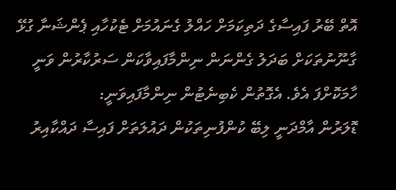އޮތް ބޭރު ފައިސާގެ ދަތިކަމަށް ހައްލު ގެނައުމަށް ޓެކުހާއި ޕެންޝަނާ ގުޅޭ ގާނޫނުތަކަށް ބަދަލު ގެންނަން ނިންމާފައިވާކަން ސަރުކާރުން ވަނީ ހާމަކޮށްފަ އެވެ. އެގޮތުން ކެބިނެޓުން ނިންމާފައިވަނީ:
ޑޮލަރުން އާމްދަނީ ލިބޭ ކުންފުނިތަކުން ދައުލަތަށް ފައިސާ ދައްކާއިރު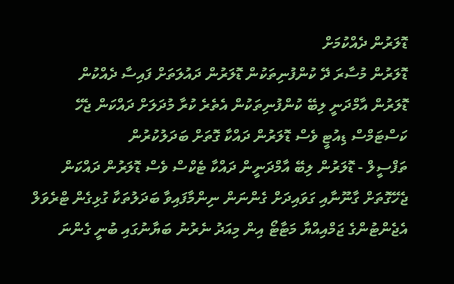ޑޮލަރުން ދެއްކުމަށް
ޑޮލަރުން މުސާރަ ދޭ ކުންފުނިތަކުން ޑޮލަރުން ދައުލަތަށް ފައިސާ ދެއްކުން
ޑޮލަރުން އާމްދަނީ ލިބޭ ކުންފުނިތަކުން އެތެރެ ކުރާ މުދަލަށް ދައްކަން ޖެހޭ ކަސްޓަމްސް ޑިއުޓީ ވެސް ޑޮލަރުން ދައްކާ ގޮތަށް ބަދަލުކުރުން
ތަފްސީލް - ޑޮލަރުން ލިބޭ އާމްދަނީން ދައްކާ ޓެކްސް ވެސް ޑޮލަރުން ދައްކަން ޖެހޭގޮތަށް ގާނޫނާއި ގަވައިދަށް ގެންނަން ނިންމާފައިވާ ބަދަލުތަކާ ގުޅިގެން ޓްރެވަލް އެޖެންޓުންގެ ޖަމްއިއްޔާ މަޓާޓޯ އިން މިއަދު ނެރުނު ބަޔާނުގައި ބުނީ ގެންނަ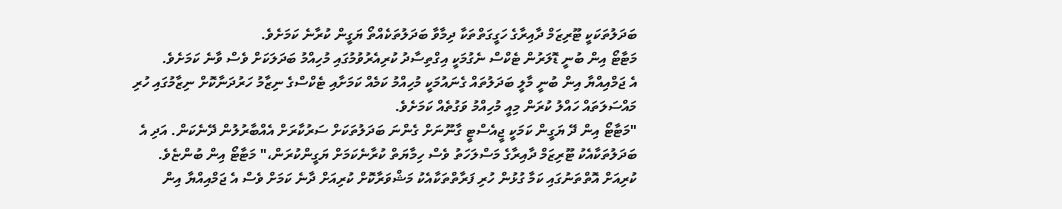ބަދަލުތަކަކީ ޓޫރިޒަމް ދާއިރާގެ ހަގީގަތްތަކާ ދިމާވާ ބަދަލުތަކެއްތޯ ޔަގީން ކުރާނެ ކަމަށެވެ.
މަޓާޓޯ އިން ބުނީ ޑޮލަރުން ޓެކްސް ނެގުމަކީ އިގްތިސާދު ކުރިއެރުވުމުގައި މުހިއްމު ބަދަލަކަށް ވެސް ވާނެ ކަމަށެވެ.
އެ ޖަމްއިއްޔާ އިން ބުނީ މާލީ ބަދަލުތައް ގެނައުމަކީ މުހިއްމު ކަމެއް ކަމަށާއި ޓެކްސްގެ ނިޒާމު ހަރުދަނާކޮށް ނިޒާމުގައި ހުރި މައްސަލަތައް ހައްލު ކުރަން މިއީ މުހިއްމު ވަގުތެއް ކަމަށެވެ.
"މަޓާޓޯ އިން ދޭ ޔަގީން ކަމަކީ ޖީއެސްޓީ ގާނޫނަށް ގެންނަ ބަދަލުތަކަށް ސަރުކާރަށް އެއްބާރުލުން ދޭނެކަން. އަދި އެ ބަދަލުތަކާއެކު ޓޫރިޒަމް ދާއިރާގެ މަސްލަހަތު ވެސް ހިމާޔަތް ކުރާނެކަމަށް ޔަގީންކުރަން،" މަޓާޓޯ އިން ބުންޏެވެ.
ކުރިއަށް އޮތްތަނުގައި ކަމާ ގުޅުން ހުރި ފަރާތްތަކާއެކު މަޝްވަރާކޮށް ކުރިއަށް ދާނެ ކަމަށް ވެސް އެ ޖަމްއިއްޔާ އިން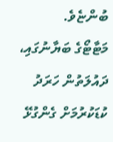ބުންޏެވެ.
މަޓާޓޯގެ ބަޔާނުގައި، ދައުލަތުން ހަރަދު ކުޑަކުރުމަށް ގެންގުޅޭ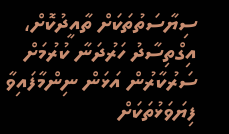ސިޔާސަތުތަކަށް ތާއީދުކޮށް، އިގްތިސާދު ހަރުދަނާ ކުރުމަށް ސަރުކާރުން އަޅަން ނިންމާފައިވާ ފިޔަވަޅުތަކަށް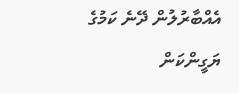އެއްބާރުލުން ދޭނެ ކަމުގެ ޔަގީންކަން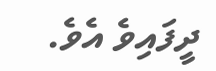ދީފައިވެ އެވެ.